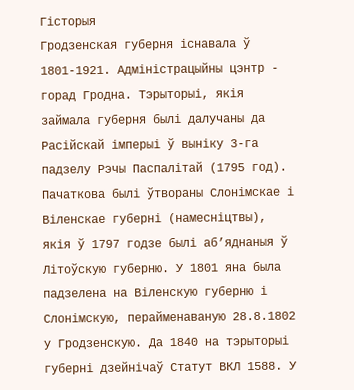Гісторыя
Гродзенская губерня існавала ў 1801-1921. Адміністрацыйны цэнтр - горад Гродна. Тэрыторыі, якія займала губерня былі далучаны да Расійскай імперыі ў выніку 3-га падзелу Рэчы Паспалітай (1795 год). Пачаткова былі ўтвораны Слонімскае і Віленскае губерні (намесніцтвы), якія ў 1797 годзе былі аб’яднаныя ў Літоўскую губерню. У 1801 яна была падзелена на Віленскую губерню і Слонімскую, перайменаваную 28.8.1802 у Гродзенскую. Да 1840 на тэрыторыі губерні дзейнічаў Статут ВКЛ 1588. У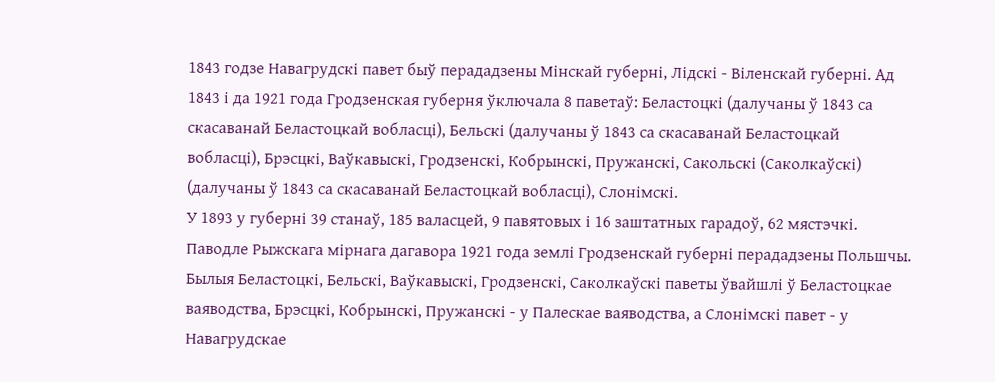1843 годзе Навагрудскі павет быў перададзены Мінскай губерні, Лідскі - Віленскай губерні. Ад 1843 і да 1921 года Гродзенская губерня ўключала 8 паветаў: Беластоцкі (далучаны ў 1843 са скасаванай Беластоцкай вобласці), Бельскі (далучаны ў 1843 са скасаванай Беластоцкай вобласці), Брэсцкі, Ваўкавыскі, Гродзенскі, Кобрынскі, Пружанскі, Сакольскі (Саколкаўскі) (далучаны ў 1843 са скасаванай Беластоцкай вобласці), Слонімскі.
У 1893 у губерні 39 станаў, 185 валасцей, 9 павятовых і 16 заштатных гарадоў, 62 мястэчкі. Паводле Рыжскага мірнага дагавора 1921 года землі Гродзенскай губерні перададзены Польшчы. Былыя Беластоцкі, Бельскі, Ваўкавыскі, Гродзенскі, Саколкаўскі паветы ўвайшлі ў Беластоцкае ваяводства, Брэсцкі, Кобрынскі, Пружанскі - у Палескае ваяводства, а Слонімскі павет - у Навагрудскае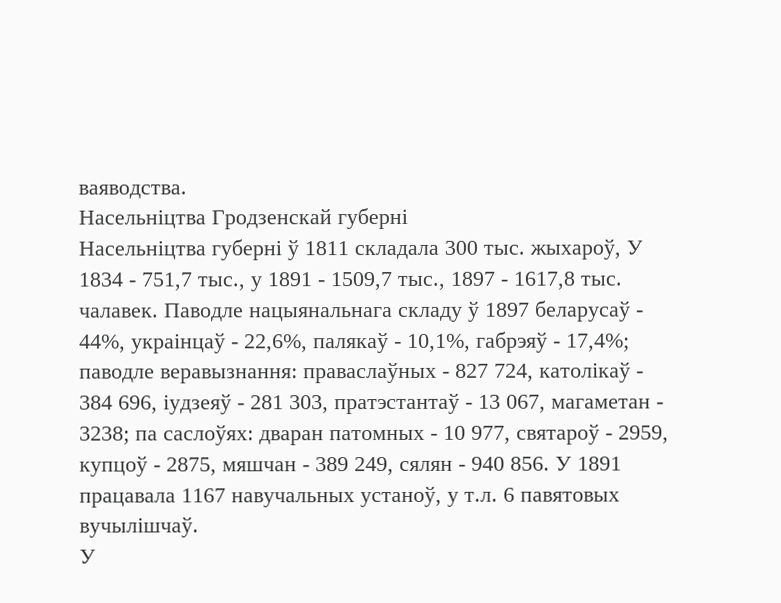ваяводства.
Насельніцтва Гродзенскай губерні
Насельніцтва губерні ў 1811 складала 300 тыс. жыхароў, У 1834 - 751,7 тыс., у 1891 - 1509,7 тыс., 1897 - 1617,8 тыс. чалавек. Паводле нацыянальнага складу ў 1897 беларусаў - 44%, украінцаў - 22,6%, палякаў - 10,1%, габрэяў - 17,4%; паводле веравызнання: праваслаўных - 827 724, католікаў - 384 696, іудзеяў - 281 303, пратэстантаў - 13 067, магаметан - 3238; па саслоўях: дваран патомных - 10 977, святароў - 2959, купцоў - 2875, мяшчан - 389 249, сялян - 940 856. У 1891 працавала 1167 навучальных устаноў, у т.л. 6 павятовых вучылішчаў.
У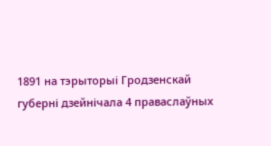1891 на тэрыторыі Гродзенскай губерні дзейнічала 4 праваслаўных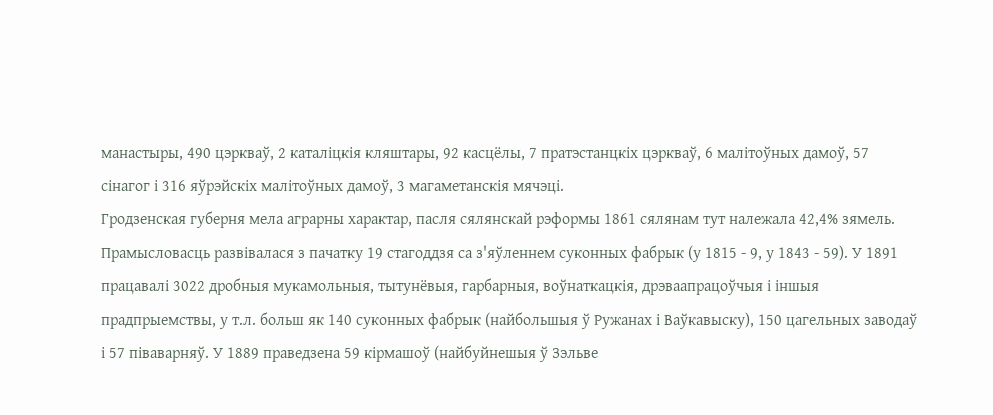манастыры, 490 цэркваў, 2 каталіцкія кляштары, 92 касцёлы, 7 пратэстанцкіх цэркваў, 6 малітоўных дамоў, 57 сінагог і 316 яўрэйскіх малітоўных дамоў, 3 магаметанскія мячэці.
Гродзенская губерня мела аграрны характар, пасля сялянскай рэформы 1861 сялянам тут належала 42,4% зямель. Прамысловасць развівалася з пачатку 19 стагоддзя са з'яўленнем суконных фабрык (у 1815 - 9, у 1843 - 59). У 1891 працавалі 3022 дробныя мукамольныя, тытунёвыя, гарбарныя, воўнаткацкія, дрэваапрацоўчыя і іншыя прадпрыемствы, у т.л. больш як 140 суконных фабрык (найбольшыя ў Ружанах і Ваўкавыску), 150 цагельных заводаў і 57 піваварняў. У 1889 праведзена 59 кірмашоў (найбуйнешыя ў Зэльве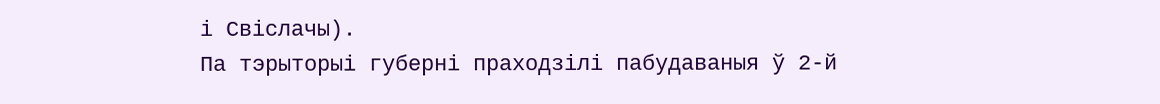і Свіслачы).
Па тэрыторыі губерні праходзілі пабудаваныя ў 2-й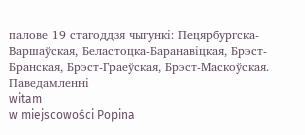палове 19 стагоддзя чыгункі: Пецярбургска-Варшаўская, Беластоцка-Баранавіцкая, Брэст-Бранская, Брэст-Граеўская, Брэст-Маскоўская.
Паведамленні
witam
w miejscowości Popina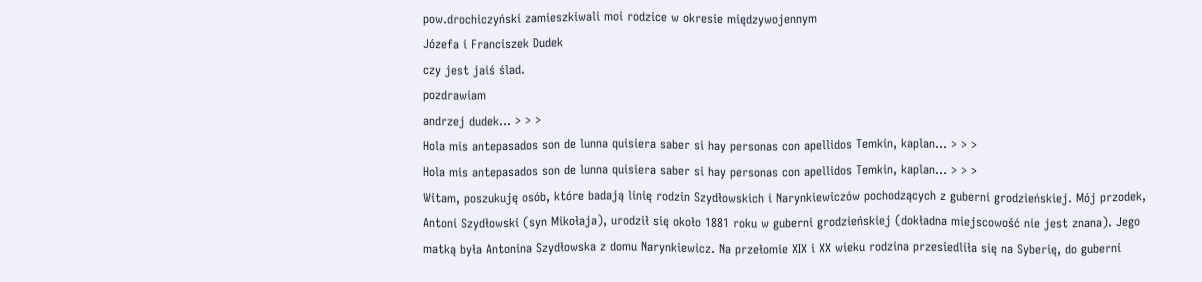pow.drochiczyński zamieszkiwali moi rodzice w okresie międzywojennym
Józefa i Franciszek Dudek
czy jest jaiś ślad.
pozdrawiam
andrzej dudek... > > >
Hola mis antepasados son de lunna quisiera saber si hay personas con apellidos Temkin, kaplan... > > >
Hola mis antepasados son de lunna quisiera saber si hay personas con apellidos Temkin, kaplan... > > >
Witam, poszukuję osób, które badają linię rodzin Szydłowskich i Narynkiewiczów pochodzących z guberni grodzieńskiej. Mój przodek, Antoni Szydłowski (syn Mikołaja), urodził się około 1881 roku w guberni grodzieńskiej (dokładna miejscowość nie jest znana). Jego matką była Antonina Szydłowska z domu Narynkiewicz. Na przełomie XIX i XX wieku rodzina przesiedliła się na Syberię, do guberni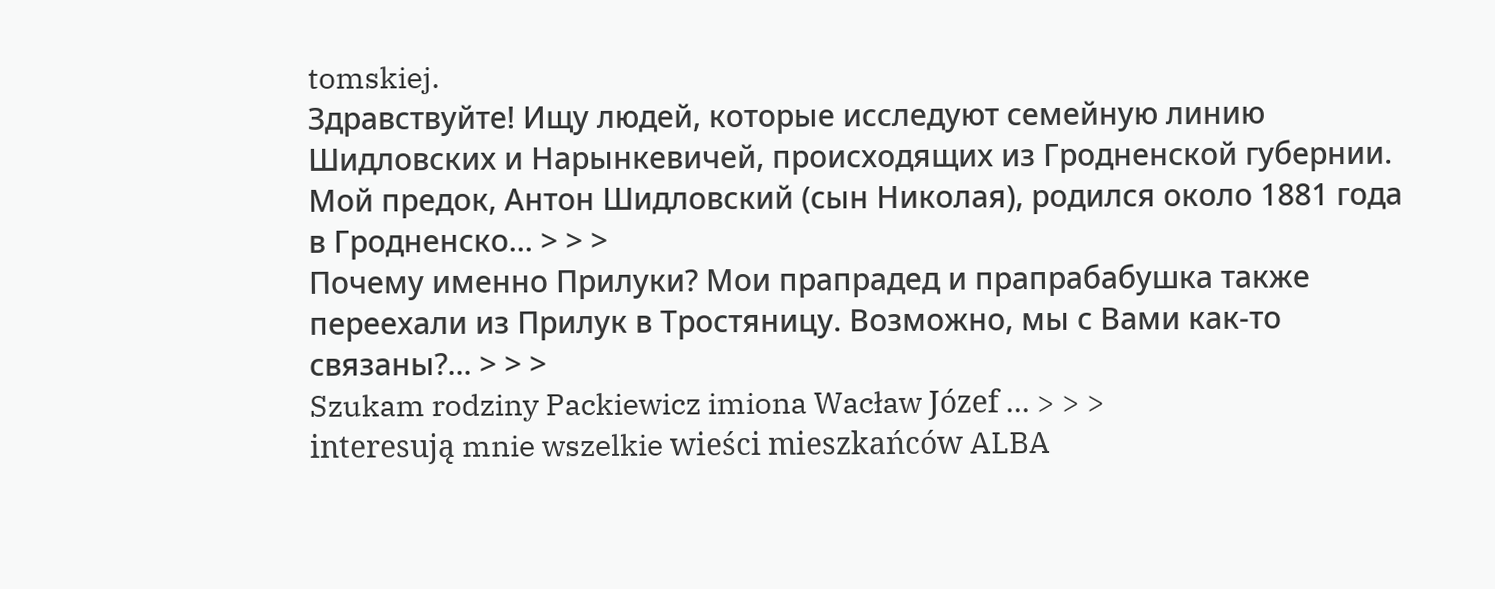tomskiej.
Здравствуйте! Ищу людей, которые исследуют семейную линию Шидловских и Нарынкевичей, происходящих из Гродненской губернии. Мой предок, Антон Шидловский (сын Николая), родился около 1881 года в Гродненско... > > >
Почему именно Прилуки? Мои прапрадед и прапрабабушка также переехали из Прилук в Тростяницу. Возможно, мы с Вами как-то связаны?... > > >
Szukam rodziny Packiewicz imiona Wacław Józef ... > > >
interesują mnie wszelkie wieści mieszkańców ALBA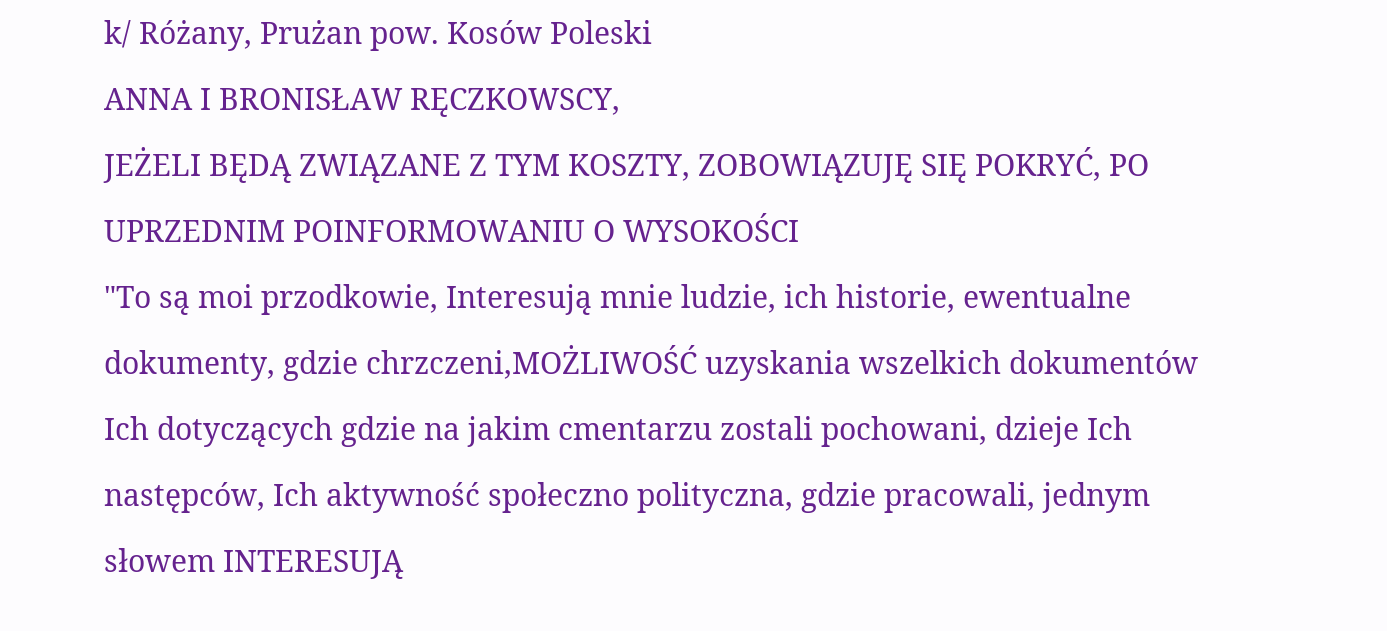k/ Różany, Prużan pow. Kosów Poleski
ANNA I BRONISŁAW RĘCZKOWSCY,
JEŻELI BĘDĄ ZWIĄZANE Z TYM KOSZTY, ZOBOWIĄZUJĘ SIĘ POKRYĆ, PO UPRZEDNIM POINFORMOWANIU O WYSOKOŚCI
"To są moi przodkowie, Interesują mnie ludzie, ich historie, ewentualne dokumenty, gdzie chrzczeni,MOŻLIWOŚĆ uzyskania wszelkich dokumentów Ich dotyczących gdzie na jakim cmentarzu zostali pochowani, dzieje Ich następców, Ich aktywność społeczno polityczna, gdzie pracowali, jednym słowem INTERESUJĄ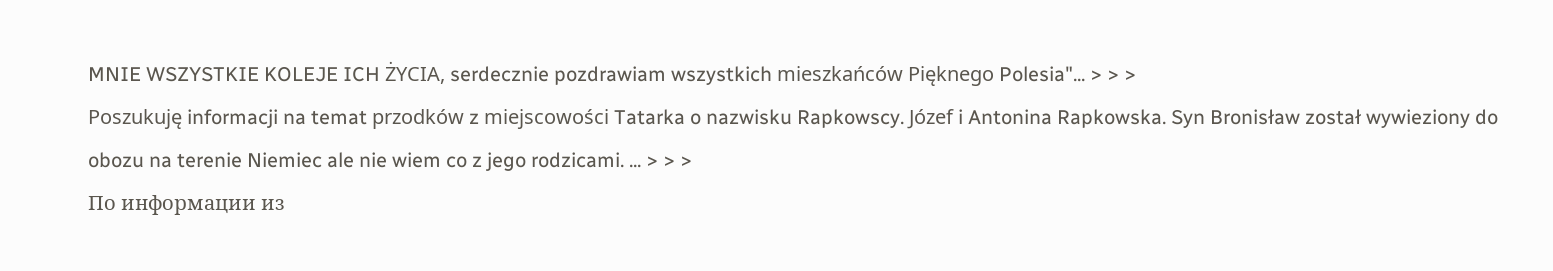MNIE WSZYSTKIE KOLEJE ICH ŻYCIA, serdecznie pozdrawiam wszystkich mieszkańców Pięknego Polesia"... > > >
Poszukuję informacji na temat przodków z miejscowości Tatarka o nazwisku Rapkowscy. Józef i Antonina Rapkowska. Syn Bronisław został wywieziony do obozu na terenie Niemiec ale nie wiem co z jego rodzicami. ... > > >
По информации из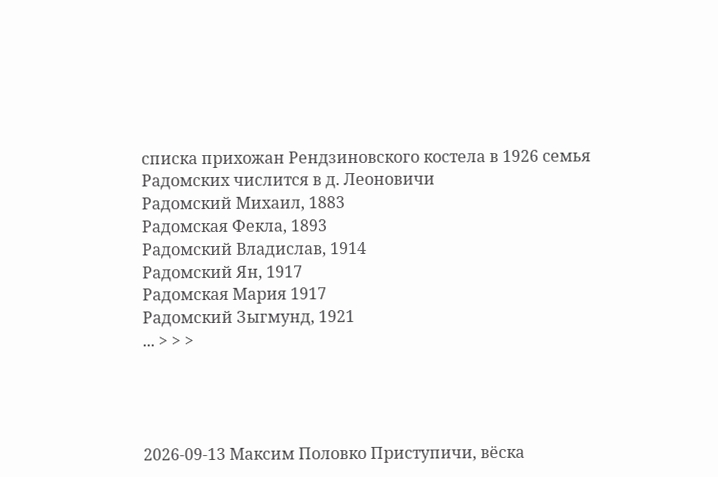списка прихожан Рендзиновского костела в 1926 семья Радомских числится в д. Леоновичи
Радомский Михаил, 1883
Радомская Фекла, 1893
Радомский Владислав, 1914
Радомский Ян, 1917
Радомская Мария 1917
Радомский Зыгмунд, 1921
... > > >




2026-09-13 Максим Половко Приступичи, вёска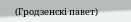(Гродзенскі павет)